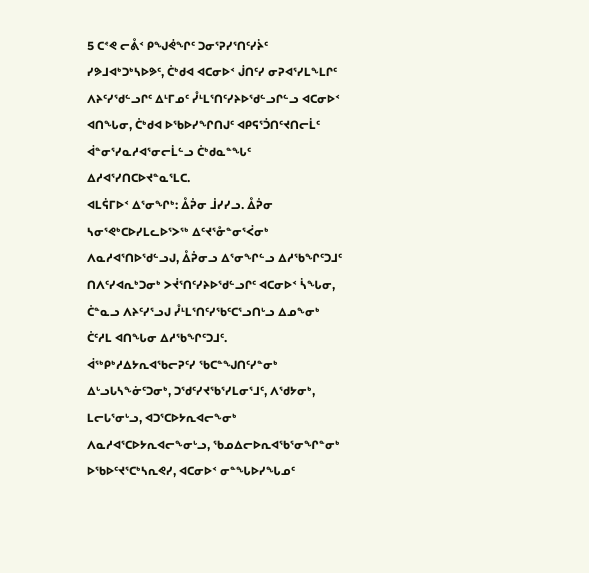5 ᑕᕝᕙ ᓕᕔᑉ ᑭᖑᕚᖏᑦ ᑐᓂᕐᕈᓯᕐᑎᑦᓯᔩᑦ ᓯᕗᒧᐊᒃᑐᒃᓴᐅᕗᑦ, ᑖᒃᑯᐊ ᐊᑕᓂᐅᑉ ᒎᑎᑦᓯ ᓂᕈᐊᕐᓯᒪᖕᒪᒋᑦ ᐱᔨᑦᓯᖁᓪᓗᒋᑦ ᐃᒻᒥᓄᑦ ᓮᒻᒪᕐᑎᑦᓯᔨᐅᖁᓪᓗᒋᓪᓗ ᐊᑕᓂᐅᑉ ᐊᑎᖓᓂ, ᑖᒃᑯᐊ ᐅᖃᐅᓯᖏᑎᒍᑦ ᐊᑭᕋᕐᑑᑎᑦᔪᑎᓕᒫᑦ ᐋᓐᓂᕐᓯᓇᓱᐊᕐᓂᓕᒫᓪᓗ ᑖᒃᑯᓇᓐᖓᑦ ᐃᓱᐊᕐᓯᑎᑕᐅᔪᓐᓇᕐᒪᑕ.
ᐊᒪᕌᒥᐅᑉ ᐃᕐᓂᖏᒃ: ᐂᕉᓂ ᒨᓯᓯᓗ. ᐂᕉᓂ ᓴᓂᕐᕙᒃᑕᐅᓯᒪᓚᐅᕐᐳᖅ ᐃᑦᔪᕐᓁᓐᓂᕐᐹᓂᒃ ᐱᓇᓱᐊᕐᑎᐅᖁᓪᓗᒍ, ᐂᕉᓂᓗ ᐃᕐᓂᖏᓪᓗ ᐃᓱᖃᖏᑦᑐᒧᑦ ᑎᐱᑦᓯᐊᕆᒃᑐᓂᒃ ᐳᔫᕐᑎᑦᓯᔨᐅᖁᓪᓗᒋᑦ ᐊᑕᓂᐅᑉ ᓵᖓᓂ, ᑖᓐᓇᓗ ᐱᔨᑦᓯᕐᓗᒍ ᓮᒻᒪᕐᑎᑦᓯᖃᑦᑕᕐᓗᑎᒡᓗ ᐃᓄᖕᓂᒃ ᑖᑦᓱᒪ ᐊᑎᖓᓂ ᐃᓱᖃᖏᑦᑐᒧᑦ.
ᐋᖅᑭᒃᓱᐃᔭᕆᐊᖃᓕᕈᑦᓯ ᖃᑕᓐᖑᑎᑦᓯᓐᓂᒃ ᐃᒡᓗᒐᓴᖕᓃᑦᑐᓂᒃ, ᑐᖁᑦᓯᔪᖃᕐᓯᒪᓂᕐᒧᑦ, ᐱᖁᔭᓂᒃ, ᒪᓕᒐᕐᓂᒡᓗ, ᐊᑐᕐᑕᐅᔭᕆᐊᓕᖕᓂᒃ ᐱᓇᓱᐊᕐᑕᐅᔭᕆᐊᓕᖕᓂᒡᓗ, ᖃᓄᐃᓕᐅᕆᐊᖃᕐᓂᖏᓐᓂᒃ ᐅᖃᐅᑦᔪᕐᑕᒃᓴᕆᕙᓯ, ᐊᑕᓂᐅᑉ ᓂᓐᖓᐅᓯᖓᓄᑦ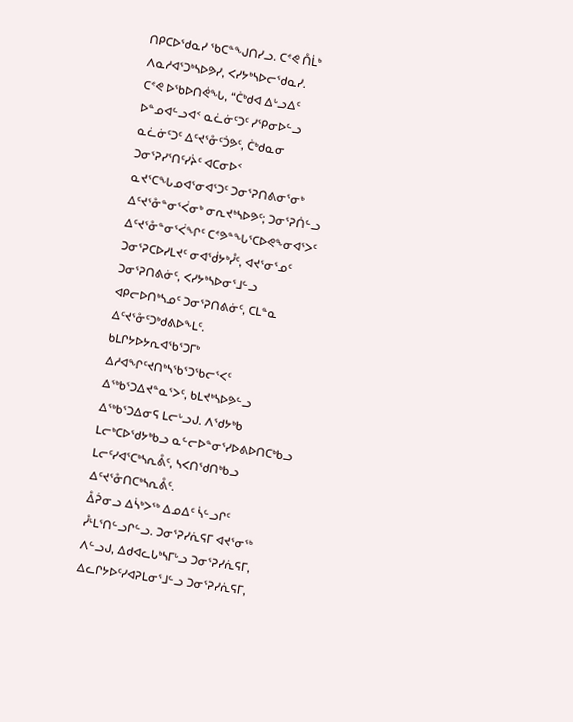ᑎᑭᑕᐅᖁᓇᓯ ᖃᑕᓐᖑᑎᓯᓗ. ᑕᕝᕙ ᑍᒫᒃ ᐱᓇᓱᐊᕐᑐᒃᓴᐅᕗᓯ, ᐸᓯᔭᒃᓴᐅᓕᖁᓇᓯ.
ᑕᕝᕙ ᐅᖃᐅᑎᕚᖓ, “ᑖᒃᑯᐊ ᐃᒡᓗᐃᑦ ᐅᓐᓄᐊᓪᓗᐊᑉ ᓇᓛᓃᑦᑐᑦ ᓯᕿᓂᐅᓪᓗ ᓇᓛᓃᑦᑐᑦ ᐃᑦᔪᕐᓁᑦᑑᕗᑦ, ᑖᒃᑯᓇᓂ ᑐᓂᕐᕈᓯᕐᑎᑦᓯᔩᑦ ᐊᑕᓂᐅᑉ ᓇᔪᕐᑕᖓᓄᐊᕐᓂᐊᕐᑐᑦ ᑐᓂᕐᕈᑎᕕᓂᕐᓂᒃ ᐃᑦᔪᕐᓁᓐᓂᕐᐹᓂᒃ ᓂᕆᔪᒃᓴᐅᕗᑦ; ᑐᓂᕐᕈᑏᓪᓗ ᐃᑦᔪᕐᓁᓐᓂᕐᐹᖏᑦ ᑕᕝᕗᓐᖓᕐᑕᐅᕙᖕᓂᐊᕐᐳᑦ ᑐᓂᕐᕈᑕᐅᓯᒪᔪᑦ ᓂᐊᖂᔭᒃᓮᑦ, ᐊᔪᕐᓂᕐᓄᑦ ᑐᓂᕐᕈᑎᕕᓃᑦ, ᐸᓯᔭᒃᓴᐅᓂᕐᒧᓪᓗ ᐊᑭᓕᐅᑎᒃᓴᓄᑦ ᑐᓂᕐᕈᑎᕕᓃᑦ, ᑕᒪᓐᓇ ᐃᑦᔪᕐᓁᑦᑐᒃᑯᕕᐅᖕᒪᑦ.
ᑲᒪᒋᔭᐅᔭᕆᐊᖃᕐᑐᒥᒃ ᐃᓱᐊᖏᑦᔪᑎᒃᓴᖃᕐᑐᖃᓕᕐᐸᑦ ᐃᖅᑲᕐᑐᐃᔪᓐᓇᕐᐳᑦ, ᑲᒪᔪᒃᓴᐅᕗᓪᓗ ᐃᖅᑲᕐᑐᐃᓂᕋ ᒪᓕᒡᓗᒍ. ᐱᖁᔭᒃᑲ ᒪᓕᒃᑕᐅᖁᔭᒃᑲᓗ ᓇᓪᓕᐅᓐᓂᕐᓯᐅᕕᐅᑎᑕᒃᑲᓗ ᒪᓕᑦᓯᐊᕐᑕᒃᓴᕆᕔᑦ, ᓴᐸᑎᖁᑎᒃᑲᓗ ᐃᑦᔪᕐᓁᑎᑕᒃᓴᕆᕔᑦ.
ᐂᕉᓂᓗ ᐃᓵᒃᐳᖅ ᐃᓄᐃᑦ ᓵᓪᓗᒋᑦ ᓮᒻᒪᕐᑎᓪᓗᒋᓪᓗ. ᑐᓂᕐᕈᓯᕇᕋᒥ ᐊᔪᕐᓂᖅ ᐱᓪᓗᒍ, ᐃᑯᐊᓚᒐᒃᓴᒥᒡᓗ ᑐᓂᕐᕈᓯᕇᕋᒥ, ᐃᓚᒋᔭᐅᑦᓯᐊᕈᒪᓂᕐᒧᓪᓗ ᑐᓂᕐᕈᓯᕇᕋᒥ,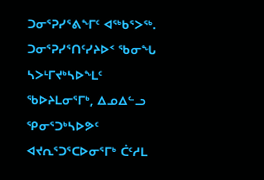ᑐᓂᕐᕈᓯᕐᕕᖕᒥᑦ ᐊᖅᑲᕐᐳᖅ.
ᑐᓂᕐᕈᓯᕐᑎᑦᓯᔨᐅᑉ ᖃᓂᖓ ᓴᐳᒻᒥᔪᒃᓴᐅᖕᒪᑦ ᖃᐅᔨᒪᓂᕐᒥᒃ, ᐃᓄᐃᓪᓗ ᕿᓂᕐᑐᒃᓴᐅᕗᑦ ᐊᔪᕆᕐᑐᕐᑕᐅᓂᕐᒥᒃ ᑖᑦᓱᒪ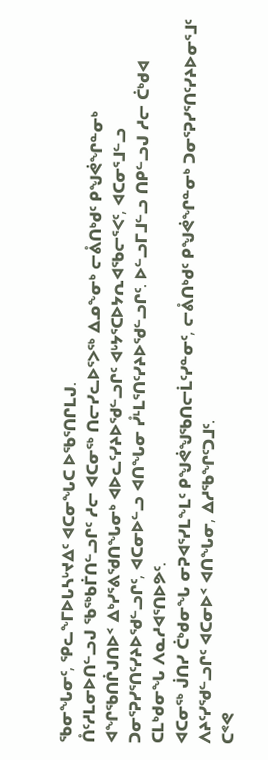ᖃᓂᖓᓂᑦ, ᕿᓚᖕᒥᐅᒐᓴᒡᔪᐃᑦ ᐊᑕᓂᖓᑕ ᐅᖃᕐᑎᒋᒪᒍ.
ᑍᑦᓱᒪᓂᐅᑎᓪᓗᒍ ᖃᖅᑲᒦᑎᓪᓗᒋᑦ ᓱᓕ ᐊᑕᓂᖅ ᑎᓕᓯᓚᐅᕐᐳᖅ ᐃᓄᖕᓂᒃ ᓕᕔᑎᒃᑯᑦ ᑭᖑᕚᖏᓐᓂᒃ ᐊᖏᖃᑎᒌᒍᑎᐅᑉ ᐃᒃᓯᕐᕕᖁᑎᖓᓂᒃ ᐊᐅᓚᑦᓯᔨᐅᖁᓪᓗᒋᑦ ᐊᒡᔭᕐᑕᐅᔭᕆᐊᖃᓕᕐᐸᑦ, ᐊᑕᓂᕐᒧᓪᓗ ᑐᓂᕐᕈᓯᕐᑎᑦᓯᔨᐅᖁᓪᓗᒋᑦ, ᐊᑕᓂᐅᓪᓗ ᐊᑎᖓᓂ ᓮᒻᒪᕐᑎᑦᓯᔨᐅᖁᓪᓗᒋᑦ. ᐅᓪᓗᒥᒧᓪᓗ ᑎᑭᓪᓗᒍ ᓱᓕ ᑖᒃᑯᐊ ᑕᒪᒃᑯᓂᖓ ᐱᓇᓱᐊᕐᑎᐅᕗᑦ.
ᐊᑕᓂᖅ ᒎᑎᓯ ᑖᒃᑯᓂᖓ ᓂᕈᐊᕐᓯᒪᖕᒪᑦ ᑭᖑᕚᖑᖃᑎᓕᒫᑦᓯᓐᓂᑦ, ᓕᕔᑎᒃᑯᑦ ᑭᖑᕚᖏᓐᓂᒃ ᑐᓂᕐᕈᓯᕐᑎᑦᓯᔨᐅᓂᕐᒧᑦ ᐱᔨᑦᓯᖁᓪᓗᒋᑦ ᐊᑕᓂᐅᑉ ᐊᑎᖓᓂ, ᐃᓱᖃᖏᑦᑐᒧᑦ.
ᑕᕝᕙ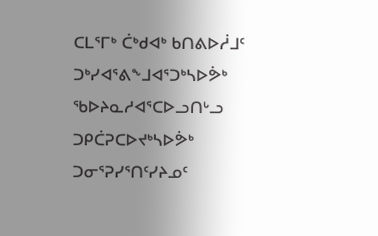ᑕᒪᕐᒥᒃ ᑖᒃᑯᐊᒃ ᑲᑎᕕᐅᓲᒧᑦ ᑐᒃᓯᐊᕐᕕᖕᒧᐊᕐᑐᒃᓴᐅᕘᒃ ᖃᐅᔨᓇᓱᐊᕐᑕᐅᓗᑎᒡᓗ ᑐᑭᑖᕈᑕᐅᔪᒃᓴᐅᕘᒃ ᑐᓂᕐᕈᓯᕐᑎᑦᓯᔨᓄᑦ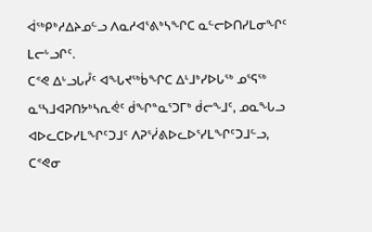ᐋᖅᑭᒃᓱᐃᔨᓄᓪᓗ ᐱᓇᓱᐊᕐᕕᒃᓴᖏᑕ ᓇᓪᓕᐅᑎᓯᒪᓂᖏᑦ ᒪᓕᒡᓗᒋᑦ.
ᑕᕝᕙ ᐃᒡᓗᒐᓮᑦ ᐊᖓᔪᖅᑳᖏᑕ ᐃᒻᒧᒃᓯᐅᒐᖅ ᓄᕐᕋᖅ ᓇᕐᓴᒧᐊᕈᑎᔭᒃᓴᕆᕚᑦ ᑰᖏᓐᓇᕐᑐᒥᒃ ᑰᓕᖕᒧᑦ, ᓄᓇᖓᓗ ᐊᐅᓚᑕᐅᓯᒪᖏᑦᑐᒧᑦ ᐱᕈᕐᓰᕕᐅᓚᐅᕐᓯᒪᖏᑦᑐᒧᓪᓗ, ᑕᕝᕙᓂ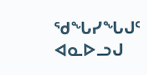ᖁᖓᓯᖓᒍᑦ ᐊᓇᐅᓗᒍ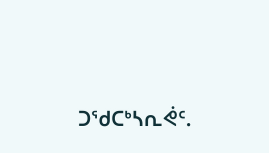ᑐᖁᑕᒃᓴᕆᕚᑦ.